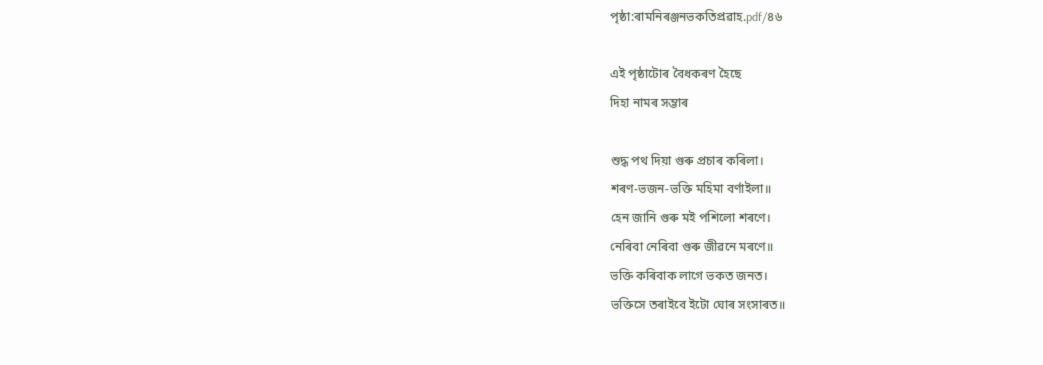পৃষ্ঠা:ৰামনিৰঞ্জনভকতিপ্ৰৱাহ.pdf/৪৬

এই পৃষ্ঠাটোৰ বৈধকৰণ হৈছে
দিহা নামৰ সম্ভাৰ

শুদ্ধ পথ দিয়া গুৰু প্ৰচাৰ কৰিলা।
শৰণ-ভজন-ভক্তি মহিমা বৰ্ণাইলা॥
হেন জানি গুৰু মই পশিলো শৰণে।
নেৰিবা নেৰিবা গুৰু জীৱনে মৰণে॥
ভক্তি কৰিবাক লাগে ভকত জনত।
ভক্তিসে তৰাইবে ইটো ঘোৰ সংসাৰত॥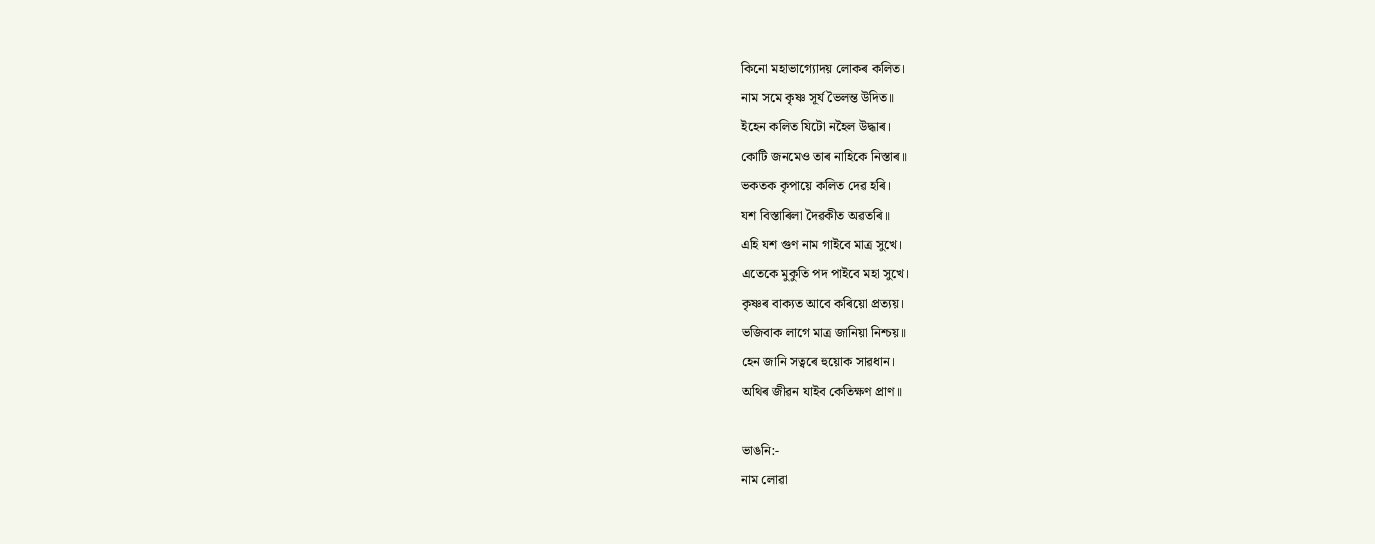কিনো মহাভাগ্যোদয় লোকৰ কলিত।
নাম সমে কৃষ্ণ সূৰ্য ভৈলন্ত উদিত॥
ইহেন কলিত যিটো নহৈল উদ্ধাৰ।
কোটি জনমেও তাৰ নাহিকে নিস্তাৰ॥
ভকতক কৃপায়ে কলিত দেৱ হৰি।
যশ বিস্তাৰিলা দৈৱকীত অৱতৰি॥
এহি যশ গুণ নাম গাইবে মাত্ৰ সুখে।
এতেকে মুকুতি পদ পাইবে মহা সুখে।
কৃষ্ণৰ বাক্যত আবে কৰিয়ো প্ৰত্যয়।
ভজিবাক লাগে মাত্ৰ জানিয়া নিশ্চয়॥
হেন জানি সত্বৰে হুয়োক সাৱধান।
অথিৰ জীৱন যাইব কেতিক্ষণ প্ৰাণ॥

ভাঙনি:-
নাম লোৱা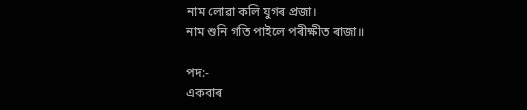নাম লোৱা কলি যুগৰ প্ৰজা।
নাম শুনি গতি পাইলে পৰীক্ষীত ৰাজা॥

পদ:-
একবাৰ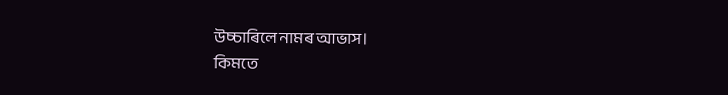উচ্চাৰিলে নামৰ আভাস।
কিমতে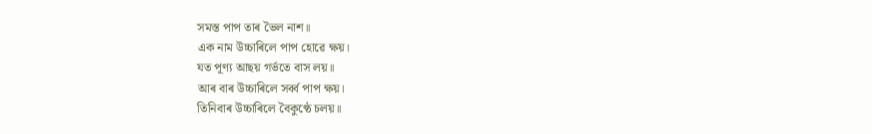সমস্ত পাপ তাৰ ভৈল নাশ॥
এক নাম উচ্চাৰিলে পাপ হোৱে ক্ষয়।
যত পূণ্য আছয় গৰ্ভতে বাস লয়॥
আৰ বাৰ উচ্চাৰিলে সৰ্ব্ব পাপ ক্ষয়।
তিনিবাৰ উচ্চাৰিলে বৈকুণ্ঠে চলয়॥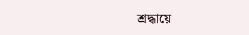শ্ৰদ্ধায়ে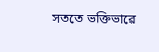সততে ভক্তিভাৱে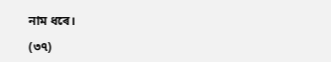নাম ধৰে।

(৩৭)